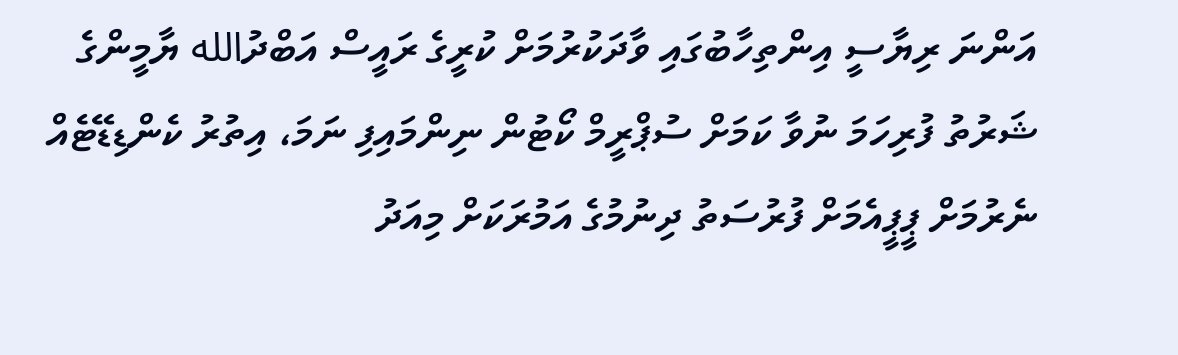އަންނަ ރިޔާސީ އިންތިހާބުގައި ވާދަކުރުމަށް ކުރީގެ ރައީސް އަބްދުالله ޔާމީންގެ ޝަރުތު ފުރިހަމަ ނުވާ ކަމަށް ސުޕްރީމް ކޯޓުން ނިންމައިފި ނަމަ، އިތުރު ކެންޑިޑޭޓެއް ނެރުމަށް ޕީޕީއެމަށް ފުރުސަތު ދިނުމުގެ އަމުރަކަށް މިއަދު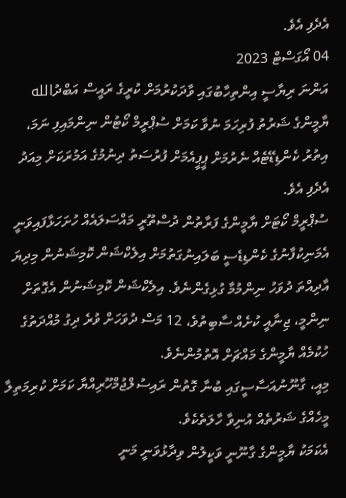އެދެފި އެވެ.
04 އޯގަސްޓް 2023
އަންނަ ރިޔާސީ އިންތިހާބުގައި ވާދަކުރުމަށް ކުރީގެ ރައީސް އަބްދުالله ޔާމީންގެ ޝަރުތު ފުރިހަމަ ނުވާ ކަމަށް ސުޕްރީމް ކޯޓުން ނިންމައިފި ނަމަ، އިތުރު ކެންޑިޑޭޓެއް ނެރުމަށް ޕީޕީއެމަށް ފުރުސަތު ދިނުމުގެ އަމުރަކަށް މިއަދު އެދެފި އެވެ.
ސުޕްރީމް ކޯޓަށް ޔާމީންގެ ފަރާތުން ދުސްތޫރީ މައްސަލައެއް ހުށަހަޅާފައިވަނީ އެމަނިކުފާނުގެ ކެންޑިޑެސީ ބަލައިނުގަތުމަށް އިލެކްޝަން ކޮމިޝަނުން މިދިޔަ އާދިއްތަ ދުވަހު ނިންމުމާ ގުޅިގެންނެވެ. އިލެކްޝަން ކޮމިޝަނުން އެގޮތަށް ނިންމީ، ޖިނާއީ ކުށެއް ސާބިތުވެ، 12 މަސް ދުވަހަށް ވުރެ ދިގު މުއްދަތުގެ ހުކުމެއް ޔާމީންގެ މައްޗަށް އޮތުމުންނެވެ.
މިއީ، ގާނޫނުއަސާސީގައި ބުނާ ގޮތުން ރައިސުލްޖުމްހޫރިއްޔާ ކަމަށް ކުރިމަތިލާ މީހެއްގެ ޝަރުތެއް އުނިވާ ހާލަތެކެވެ.
އެކަމަކު ޔާމީންގެ ގާނޫނީ ވަކީލުން ވިދާޅުވަނީ މަނީ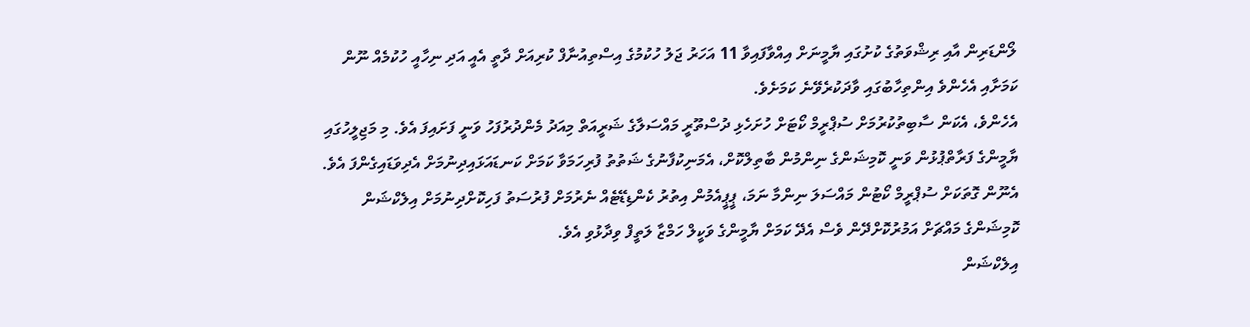ލޯންޑަރިން އާއި ރިޝްވަތުގެ ކުށުގައި ޔާމީނަށް އިއްވާފައިވާ 11 އަހަރު ޖަލު ހުކުމުގެ އިސްތިއުނާފް ކުރިއަށް ދާތީ އެއީ އަދި ނިހާއީ ހުކުމެއް ނޫން ކަމަށާއި އެހެންވެ އިންތިހާބުގައި ވާދަކުރެވޭނެ ކަމަށެވެ.
އެހެންވެ، އެކަން ސާބިތުކުރުމަށް ސުޕްރީމް ކޯޓަށް ހުށަހެޅި ދުސްތޫރީ މައްސަލާގެ ޝަރީއަތް މިއަދު މެންދުރުފަހު ވަނީ ފަށައިފަ އެވެ. މި މަޖިލީހުގައި ޔާމީންގެ ފަރާތްޕުޅުން ވަނީ ކޮމިޝަންގެ ނިންމުން ބާތިލްކޮށް، އެމަނިކުފާނުގެ ޝަތުތު ފުރިހަމަވާ ކަމަށް ކަނޑައަޅައިދިނުމަށް އެދިވަޑައިގެންފަ އެވެ.
އެނޫން ގޮތަކަށް ސުޕްރީމް ކޯޓުން މައްސަލަ ނިންމާ ނަމަ، ޕީޕީއެމުން އިތުރު ކެންޑިޑޭޓެއް ނެރުމަށް ފުރުސަތު ފަހިކޮށްދިނުމަށް އިލެކްޝަން ކޮމިޝަންގެ މައްޗަށް އަމުރުކޮށްދޭން ވެސް އެދޭ ކަމަށް ޔާމީންގެ ވަކީލް ހަމްޒާ ލަތީފް ވިދާޅުވި އެވެ.
އިލެކްޝަން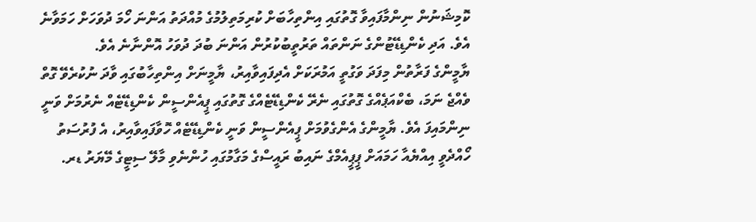ކޮމިޝަނުން ނިންމާފައިވާ ގޮތުގައި އިންތިހާބަށް ކުރިމަތިލުމުގެ މުއްދަތު އަންނަ ހޯމަ ދުވަހަށް ހަމަވާނެ އެވެ. އަދި ކެންޑިޑޭޓުންގެ ނަންތައް ތަރުތީބުކުރުން އަންނަ ބުދަ ދުވަހު އޮންނާނެ އެވެ.
ޔާމީންގެ ފަރާތުން މިފަދަ ވަގުތީ އަމުރަކަށް އެދިފައިވާއިރު، ޔާމީނަށް އިންތިހާބުގައި ވާދަ ނުކުރެވޭ ގޮތް ވެއްޖެ ނަމަ، ބެކްއަޕެއްގެ ގޮތުގައި ނެރޭ ކެންޑިޑޭޓެއްގެ ގޮތުގައި ޕީއެންސީން ކެންޑިޑޭޓެއް ނެރުމަށް ވަނީ ނިންމައިފަ އެވެ. ޔާމީންގެ އެންގެވުމަށް ޕީއެންސީން ވަނީ ކެންޑިޑޭޓެއް ހޮވާފައިވާއިރު، އެ ފުރުސަތު ހޯއްދެވީ އިއްޔެއާ ހަމައަށް ޕީޕީއެމްގެ ނައިބު ރައީސްގެ މަގާމުގައި ހުންނެވި މާލޭ ސިޓީގެ މޭޔަރު ޑރ.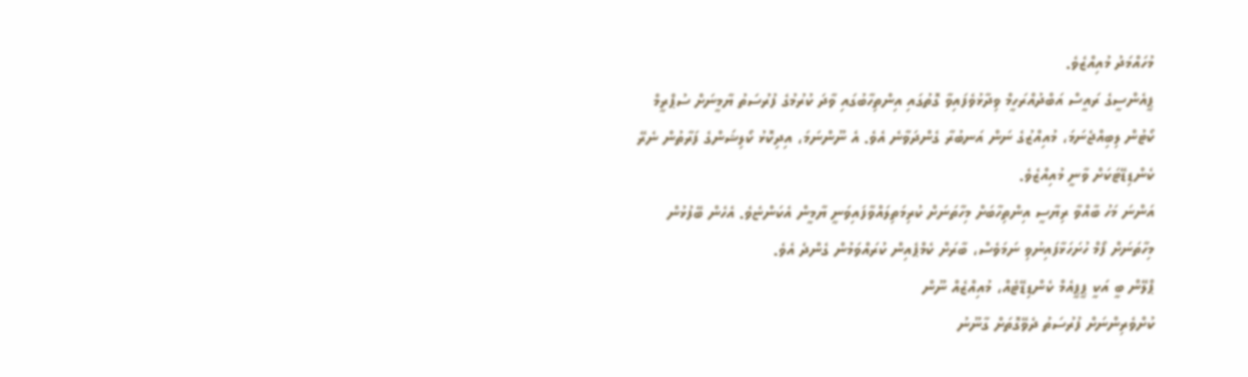މުހައްމަދު މުއިއްޒެވެ.
ޕީއެންސީގެ ރައީސް އަބްދުއްރަހީމް ވިދާޅުވެފައިވާ ގޮތުގައި އިންތިހާބުގައި ވާދަ ކުރުމުގެ ފުރުސަތު ޔާމީނަށް ސުޕްރީމް ކޯޓުން ލިބިއްޖެނަމަ، މުއިއްޒުގެ ނަން އަނބުރާ ގެންދަވާނެ އެވެ. އެ ނޫންނަމަ، އިދިކޮޅު ކޯލިޝަންގެ ފަރާތުން ނެރޭ ކެންޑިޑޭޓަކަށް ވާނީ މުއިއްޒެވެ.
އަންނަ މަހު ބާއްވާ ރިޔާސީ އިންތިހާބަށް މިހާތަނަށް ކުރިމަތިލައްވާފައިވަނީ ޔާމީން އެކަންޏެވެ. އެހެން ބޭފުޅުން މިހާތަނަށް ފޯމް ހުށަހަޅާފައިނުވި ނަމަވެސް، ބާރަށް ކެމްޕެއިން ކުރައްވަމުން ގެންދެ އެވެ.
ޕްލޭން ބީ އަކީ ޕީޕީއެމް ކެންޑިޑޭޓެއް، މުއިއްޒެއް ނޫން
ކުށްވެރިންނަށް ފުރުސަތު ދެވޭގޮތަށް ގާނޫނު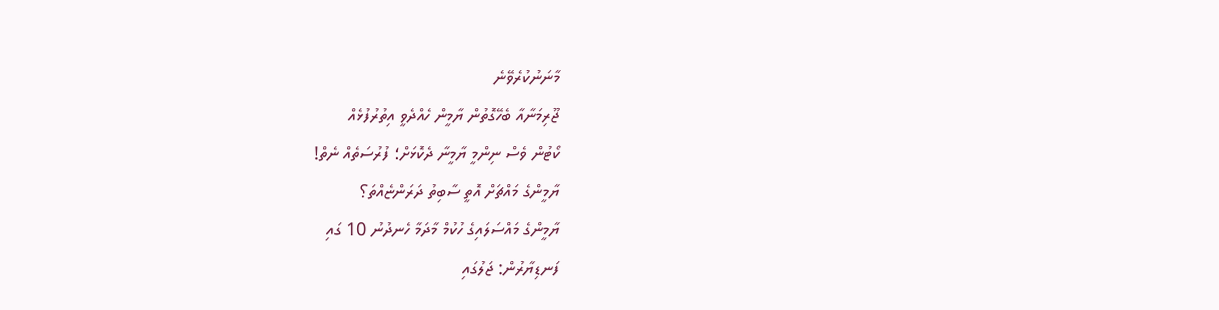މާނަނުކުރެވޭނެ
ޖޫރިމަނާއާ ބެހޭގޮތުން ޔާމީން ހެއްދެވީ އިތުރުފުޅެއް
ކޯޓުން ވެސް ނިންމީ ޔާމީނާ ދެކޮޅަށް؛ ފުރުސަތެއް ނެތް!
ޔާމީންގެ މައްޗަށް އޮތީ ސާބިތު ދަރަންޏެއްތަ؟
ޔާމީންގެ މައްސަލައިގެ ހުކުމް މާދަމާ ހެނދުނު 10 ގައި
ފަނޑިޔާރުން: ޖަލުގައި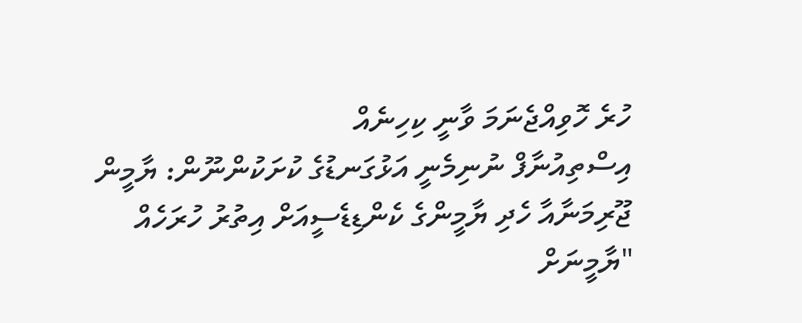ހުރެ ހޮވިއްޖެނަމަ ވާނީ ކިހިނެއް
އިސްތިއުނާފް ނުނިމެނީ އަޅުގަނޑުގެ ކުށަކުންނޫން: ޔާމީން
ޖޫރިމަނާއާ ހެދި ޔާމީންގެ ކެންޑިޑެސީއަށް އިތުރު ހުރަހެއް
"ޔާމީނަށް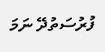ފުރުސަތުދޭ ނަމަ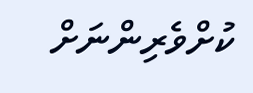ކުށްވެރިންނަށް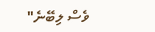ވެސް ލިބޭނެ"